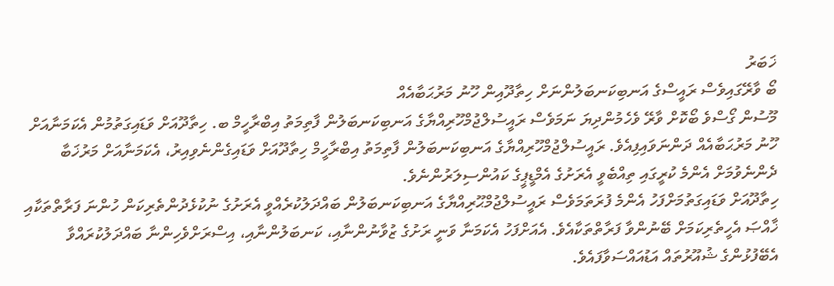ޚަބަރު
ބޯ ވާރޭގައިވެސް ރައީސްގެ އަނބިކަނބަލުންނަށް ހިތާދޫއިން ހޫނު މަރުޙަބާއެއް
މޫސުން ގޯސްވެ ބޯކޮށް ވާރޭ ވެހެމުންދިޔަ ނަމަވެސް ރައީސުލްޖުމްހޫރިއްޔާގެ އަނބިކަނބަލުން ފާތިމަތު އިބްރާހީމް ބ. ހިތާދޫއަށް ވަޑައިގަތުމުން އެކަމަނާއަށް ހޫނު މަރުޙަބާއެއް ދަންނަވައިފިއެވެ. ރައީސުލްޖުމްހޫރިއްޔާގެ އަނބިކަނބަލުން ފާތިމަތު އިބްރާހީމް ހިތާދޫއަށް ވަޑައިގެންނެވިއިރު، އެކަމަނާއަށް މަރުޚަބާ ދެންނެވުމަށް އެންމެ ކުރީގައި ތިއްބެވީ އެރަށުގެ އެމްޑީޕީގެ ކައުންސިލަރުންނެވެ.
ހިތާދޫއަށް ވަޑައިގަތުމަށްފަހު އެންމެ ފުރަތަމަވެސް ރައީސުލްޖުމްޙޫރިއްޔާގެ އަނބިކަނބަލުން ބައްދަލުކުރެއްވީ އެރަށުގެ ނުކުޅެދުންތެރިކަން ހުންނަ ފަރާތްތަކާއި ޚާއްޞަ އެހީތެރިކަމަށް ބޭނުންވާ ފަރާތްތަކާއެވެ. އެއަށްފަހު އެކަމަނާ ވަނީ ރަށުގެ ޒުވާނުންނާއި، ކަނބަލުންނާއި، އިސްރަށްވެހިންނާ ބައްދަލުކުރައްވާ އެބޭފުޅުންގެ ޝުއޫރުތައް އަޑުއައްސަވާފައެވެ.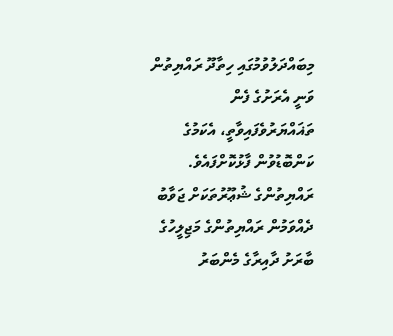މިބައްދަލުވުމުގައި ހިތާދޫ ރައްޔިތުން ވަނީ އެރަށުގެ ފެން ތަޣައްޔަރުވެފައިވާތީ، އެކަމުގެ ކަންބޮޑުވުން ފާޅުކޮށްފައެވެ. ރައްޔިތުންގެ ޝުޢޫރުތަކަށް ޖަވާބު ދެއްވަމުން ރައްޔިތުންގެ މަޖިލީހުގެ ބާރަށު ދާއިރާގެ މެންބަރު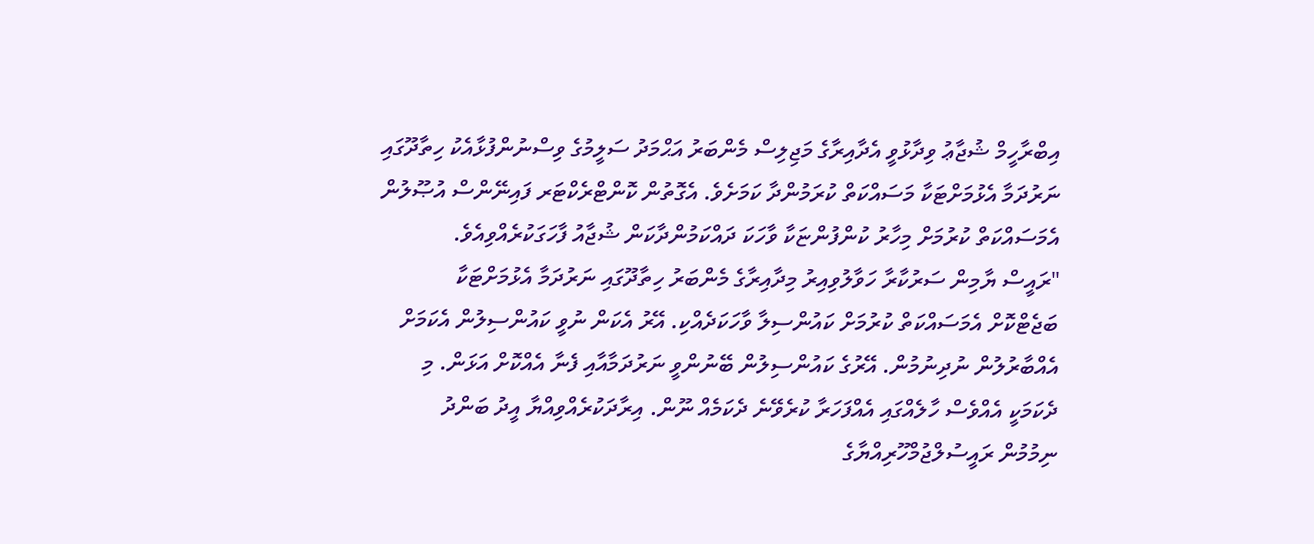އިބްރާހީމް ޝުޖާޢު ވިދާޅުވީ އެދާއިރާގެ މަޖިލިސް މެންބަރު އަޙްމަދު ސަލީމުގެ ވިސްނުންފުޅާއެކު ހިތާދޫގައި ނަރުދަމާ އެޅުމަށްޓަކާ މަސައްކަތް ކުރަމުންދާ ކަމަށެވެ. އެގޮތުން ކޮންޓްރެކްޓަރ ފައިނޭންސް އުޞޫލުން އެމަސައްކަތް ކުރުމަށް މިހާރު ކުންފުންޏަކާ ވާހަކަ ދައްކަމުންދާކަން ޝުޖާއު ފާހަގަކުރެއްވިއެވެ.
"ރައީސް ޔާމިން ސަރުކާރާ ހަވާލުވިއިރު މިދާއިރާގެ މެންބަރު ހިތާދޫގައި ނަރުދަމާ އެޅުމަށްޓަކާ ބަޖެޓްކޮށް އެމަސައްކަތް ކުރުމަށް ކައުންސިލާ ވާހަކަދެއްކި. އޭރު އެކަން ނުވީ ކައުންސިލުން އެކަމަށް އެއްބާރުލުން ނުދިނުމުން. އޭރުގެ ކައުންސިލުން ބޭނުންވީ ނަރުދަމާއާއި ފެނާ އެއްކޮށް އަޅަން. މި ދެކަމަކީ އެއްވެސް ހާލެއްގައި އެއްފަހަރާ ކުރެވޭނެ ދެކަމެއް ނޫން. އިރާދަކުރެއްވިއްޔާ އީދު ބަންދު ނިމުމުން ރައީސުލްޖުމްހޫރިއްޔާގެ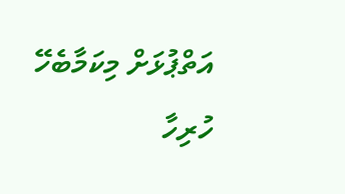އަތްޕުޅަށް މިކަމާބެހޭ ހުރިހާ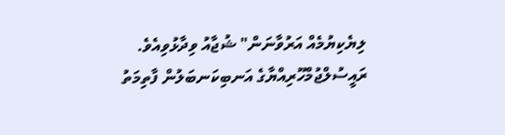ލިޔެކިޔުމެއް އަރުވާނަން" ޝުޖާއު ވިދާޅުވިއެވެ.
ރައީސުލްޖުމްހޫރިއްޔާގެ އަނބިކަނބަލުން ފާތިމަތު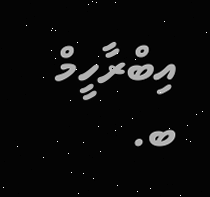އިބްރާހީމް ބ.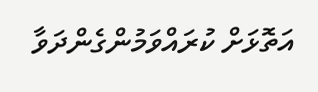އަތޮޅަށް ކުރައްވަމުންގެންދަވާ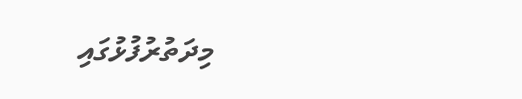މިދަތުރުފުޅުގައި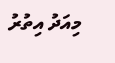މިއަދު އިތުރު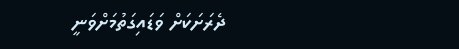ދެރަށަކަށް ވަޑައިގަތުމަށްވަނީ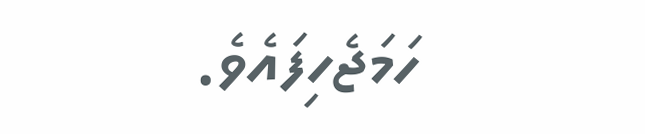ހަމަޖެހިފައެވެ.